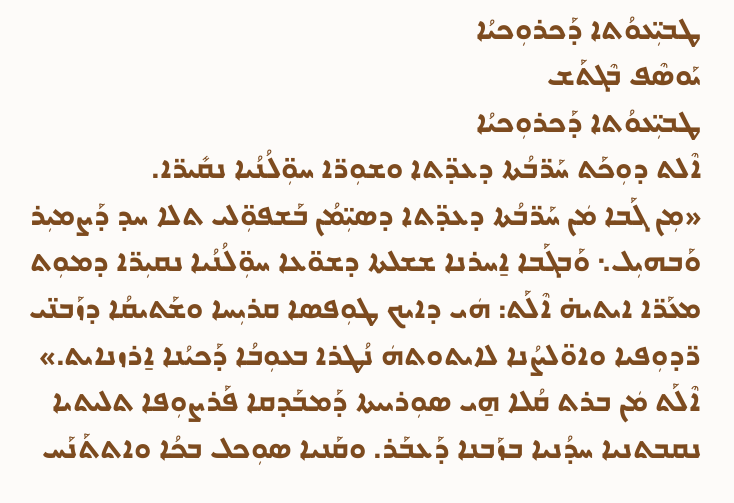ܛܒܝܼ̈ܥܘܳܬܐ ܕܰܟܪܘܼܟܝܳܐ
ܝܰܘܣܶܦ ܒܶܓܬܰܫ
ܛܒܝܼ̈ܥܘܳܬܐ ܕܰܟܪܘܼܟܝܳܐ
ܐܶܠܬ ܕܘܼܟܰܬ ܚܰܪ̈ܒܳܬܐ ܕܥܕ̈ܬܐ ܘܫܘܼܪ̈ܐ ܚܘܼ̈ܠܳܢܳܝܐ ܢܩܺܝܪ̈ܐ.
«ܡܼܢ ܓܰܒܐ ܡܿܢ ܚܰܪ̈ܒܳܬܐ ܕܥܕ̈ܬܐ ܕܣܝܼ̈ܡܳܢ ܒܰܫܦܘܼ̈ܠܝ ܬܠܐ ܚܕ ܕܰܨܡܝܼܪ ܘܰܒܗܝܼܠ܆ ܘܰܒܓܰܒܐ ܐ̱ܚܪܢܐ ܫܫܠܬܐ ܕܫܘ̈ܥܐ ܚܘܼ̈ܠܳܢܳܝܐ ܢܩܝܼܪ̈ܐ ܕܡܘܼܬ ܡܥܰܪ̈ܐ ܐܝܬܝܗ̇ ܐܶܠܰܬ: ܗܿܝ ܕܐܝܟ ܛܘܼܦܣܐ ܩܪܝܼܚܐ ܘܫܰܬܝܩܳܐ ܕܙܰܒܢ̈ܝ ܪ̈ܕܘܼܦܝܐ ܘܐܘ̈ܠܨܳܢܐ ܠܐܝܬܘܬܗܿ ܢܳܛܪܐ ܒܥܘܼܒܳܐ ܕܰܟܝܳܢܐ ܐ̱ܪܙܢܐܝܬ.»
ܐܶܠܰܬ ܡܿܢ ܒܪܬ ܩܳܠܐ ܗ̱ܝ ܣܘܼܪܝܝܬܐ ܕܰܡܒܰܕܩܐ ܦܰܪܨܘܼܦܐ ܬܠܝܬܝܐ ܢܩܒܬܢܝܐ ܚܕܳܢܝܐ ܒܙܰܒܢܐ ܕܰܥܒܰܪ. ܘܩܰܢܝܐ ܣܘܼܟܠ ܒܟܳܐ ܘܐܬܬܰܢܰܚ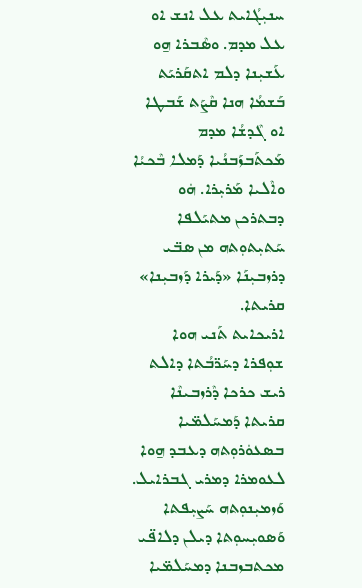ܚܢܝܼܓܳܐܝܬ ܥܠ ܐܢܫ ܐܘ ܥܠ ܡܕܡ. ܘܣܶܒܪܐ ܗ̱ܘ ܥܰܫܝܼܢܐ ܕܠܡ ܐܬܩܰܪܝܰܬ ܒܰܫܡܳܐ ܗܢܐ ܩܶܨܰܬ ܫܰܒܛܐ ܐܘ ܓܶܕܫܳܐ ܡܕܡ ܡܰܟܬܰܒܙܰܒܢܳܝܐ ܕܰܡܠܐ ܒܶܟܝܳܐ ܘܐܶܠܝܐ ܡܰܪܝܼܪܐ. ܗܿܘ ܕܒܬܪܟܢ ܡܬܝܰܠܦܐ ܚܰܬܝܼܬܘܼܬܗ ܡܢ ܣܒ̈ܝ ܕܪܙܒܝܼܢܰܐ «ܕܰܝܪܐ ܕܰܙܒܝܼܢܐ» ܩܪܝܬܐ.
ܐܪܝܟܐܝܬ ܬܰܢܝ ܗܘܐ ܫܘܼܦܪܐ ܕܚܰܪ̈ܒܳܬܐ ܕܐܠܬ ܪܝܫ ܟܪܟܐ ܕܶܪܙܒܝܢܶܐ ܩܪܝܬܐ ܕܰܡܚܰܠܡ̈ܝܐ   ܒܣܥܘܿܪܘܼܬܗ ܕܥܒܕ ܗ̱ܘܐ ܠܥܘܡܪܐ ܕܡܪܝ ܓܒܪܐܝܠ. ܘܰܙܡܝܼܢܘܼܬܗ ܚܰܨܝܼܦܬܐ ܘܰܣܘܝܼܚܘܼܬܐ ܕܝܠܢ ܕܠܐܦ̈ܝ ܡܟܬܒܙܒܢܐ ܕܡܚܰܠܡ̈ܝܐ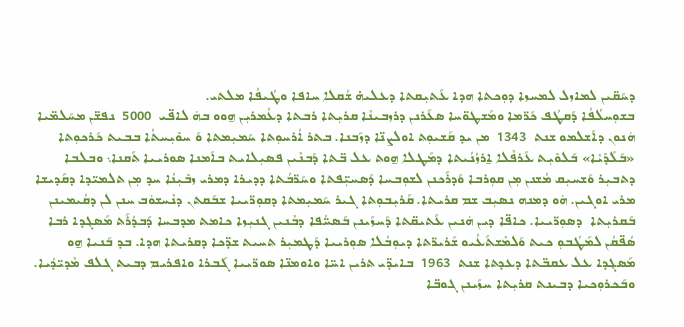ܕܚܰܩ̈ܝܢ ܠܡܐܙܠ ܠܡܚܙܐ ܕܘܼܟܬܐ ܗܕܐ ܥܰܬܝܼܩܬܐ ܕܥܠܝܗ̇ ܫܳܩܠܐ ܚܐܦܐ ܘܛܳܝܦܳܐ ܡܠܬܝ.
ܒܫܘܼܚܠܳܦܳܐ ܕܰܩܛܳܦ ܟܰܪ̈ܡܐ ܘܡܰܫܛܘ̈ܚܐ ܣܥܰܪܢܢ ܕܪܙܒܝܢܶܐ ܩܪܝܼܬܐ ܪܒܬܐ ܕܥܳܡܪܝܼܢ ܗ̱ܘܘ ܒܗܿ ܠܐܦ̈ܝ  5000  ܢܦܫ̈ܢ ܡܚܰܠܡ̈ܝܐ ܗܿܢܘܢ ܕܐܰܫܠܡܘ ܫܢܬ  1343  ܡܢ ܝܕ ܩܰܫܝܘܼܬ ܐܘܠܨܢ̈ܐ ܕܙܰܒܢܐ. ܒܬܪ ܐܳܪܚܘܼܬܐ ܚܰܡܝܼܡܬܐ ܘܰ ܚܘܺܝܼܚܬܳܐ ܒܒܝܬ ܟܰܪܟܘܼܬܐ «ܒܰܠܰܕܺܝܶܐ» ܒܰܠܘܺܝܼܬ ܥܰܪܦܶܠܐ ܐ̱ܪܙܳܢܳܝܬܐ ܕܡܰܛܠܐ ܗ̱ܘܬ ܥܠ ܒ̈ܬܐ ܕܰܒܢܶܝܢ ܦܣܝܼܠܐܝܬ ܒܐܰܡܢܐ ܣܘܪܝܝܐ ܬܰܩܢܐ܆ ܘܒܠܒܐ ܕܬܒܝܼܪ ܘܰܫܚܝܼܩ ܡܳܫܢܢ ܡܼܢ ܩܘܼܪܒܐ ܘܰܕܪܰܟܢܢ ܠܫܘܼܒܚܐ ܕܰܣܚܝܼ̈ܦܬܐ ܘܚܰܪ̈ܒܳܬܐ ܕܕܝܪܐ ܕܡܪܝ ܙܒܺܝܼܢܳܐ ܚܕ ܡܼܢ ܬܠܡܝ̈ܕܐ ܕܩܰܕܝܫܐ ܡܪܝ ܐܘܓܝܢ. ܗܿܘ ܕܡܢܗ ܢܣܝܼܒ ܫܡ ܩܪܝܬܐ. ܩܰܪܝܼܒܘܼܬܐ ܓܝܪ ܚܰܡܝܼܡܬܐ ܕܩܘܼܪ̈ܝܝܐ ܫܒܰܩܬܢ ܕܢܶܚܫܘܿܒ ܚܢܢ ܠܢ ܕܩܳܝܡܝܢܢ ܒܰܩܪܝܼܬܐ  ܕܣܘܼܪ̈ܝܝܐ. ܟܐܦ̈ܐ ܕܝܢ ܗܿܢܝܢ ܥܰܬܝܩ̈ܬܐ ܕܰܚܙܰܝܢܢ ܒܰܣܚ̈ܳܦܐ ܕܒܶܢܝܢ ܓܢܝܼܙܐ ܟܐܡܬ ܡܕܒܚܐ ܕܰܒܕܳܪܰܬ ܡܰܣܓܕܐ ܪܒܐ ܣܳܦ̈ܩܳܢ ܠܡܰܛܳܒܘܼ ܟܝܬ ܘܰܠܡܶܫܬܰܥܳܝܘ ܫܰܪܝܪ̈ܬܐ ܕܝܘܼܒܳܠܐ ܣܘܼܪܝܝܐ ܕܰܛܡܝܼܪ ܬܚܝܬ ܫܕ̈ܟܐ ܕܩܪܝܬܐ ܗܕܐ. ܒܕ ܒܰܢܝܐ ܗ̱ܘ ܡܰܣܓܕܐ ܥܠ ܥܩܒ̈ܬܐ ܕܥܕܬܐ ܫܢܬ  1963  ܒܐܝܕ̈ܝ ܬܪܝܢ ܐܚ̈ܐ ܘܐܘܡܢ̈ܐ ܣܘܪ̈ܝܝܐ ܓܰܒܪܐ ܘܐܦܪܝܡ ܕܒܝܬ ܓܠܦ ܡܶܕܝ̈ܕܳܝܐ.
ܘܒܰܟܪܘܼܟܝܐ ܕܒܝܢܬ ܩܪܝܼܬܐ ܚܙܰܝܢܢ ܓܘܒ̈ܐ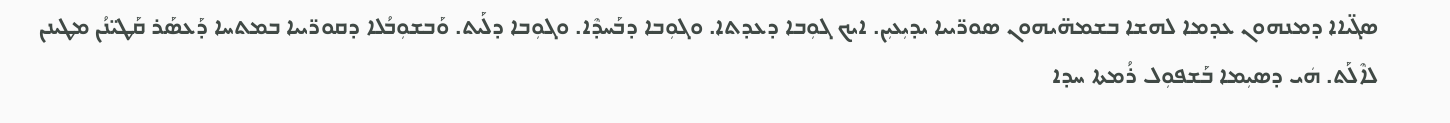ܣܓ̈ܝܐܐ ܕܡܢܗܘܢ ܥܕܡܐ ܠܗܫܐ ܒܫܡܗ̈ܝܗܘܢ ܣܘܪ̈ܝܝܐ ܝܕܝܼܥܝܼܢ. ܐܝܟ ܓܘܼܒܐ ܕܥܕܬܐ. ܘܓܘܼܒܐ ܕܒܰܚܕܶܐ. ܘܓܘܼܒܐ ܕܠܰܝܬ. ܘܰܒܫܘܼܒܳܠܐ ܕܩܘܪ̈ܝܝܐ ܒܡܬܚܐ ܕܰܥܣܰܪ ܩܰܛܝ̈ܢܳܢ ܡܛܝܢܢ ܠܐܶܠܰܬ. ܗܿܝ ܕܣܝܼܡܐ ܒܰܫܦܘܼܠ ܪܳܡܬܐ ܚܕܐ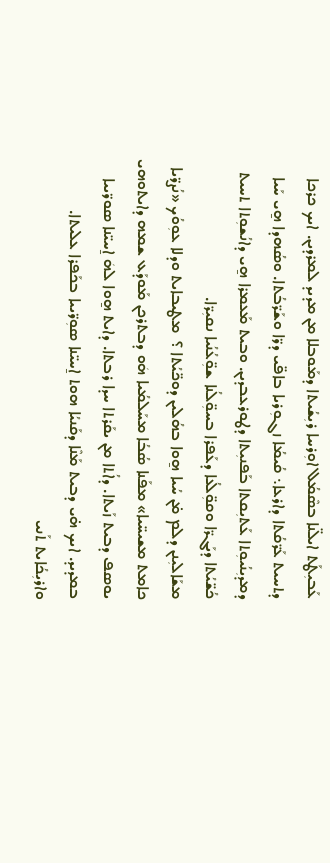ܥܰܒܝܼܛܰܬ ܐܝܠ̈ܢܐ ܒܣܶܡܳܠ ܐܘܼܪܚܐ ܪܝܼܫܳܝܬܐ ܕܡܰܘܒܠܐ ܡܢ ܡܕܝܕ ܠܡܪܕܝܢ. ܐܝܟ ܟܪܟܐ ܕܬܚܝܬ ܥܰܪ̈ܩܳܬܐ ܕܐܪܥܐ܆ ܩܳܝܡܳܐ ܙܓܘܼܪܝܐ ܒܐܦ̈ܝ ܕܪ̈ܐ ܘܫܰܪ̈ܒܳܬܐ. ܘܣܳܗܕܐ ܗ̱ܝ ܚܰܝܐ ܕܡܕܝܼܢܳܝܘܼܬܐ ܥܰܬܝܼܩܬܐ ܒܰܦܢܝܼܬܐ ܕܛܘܪܥܒܕܝܢ. ܘܒܝܬ ܡܰܥܡܪܐ ܗ̱ܝ ܕܐܢܳܫܘܼܬܐ ܬܚܝܬ ܟܳܫ̈ܝܳܬܐ ܕܝܰܓܪ̈ܐ ܘܩܘܼ̈ܠܳܥܐ ܕܥܰܦܪܐ ܒܚܘܼ̈ܠܳܢܐ ܫܘܼ̈ܥܳܢܳܝܐ ܢܩܝܼܪ̈ܐ.
ܡܫܰܐܠܝܼܢܢ ܕܠܡ ܡ̇ܢ ܚܳܝܐ ܗ̱ܘܐ ܒܗܳܠܝܢ ܕܘܟ̈ܝܳܬܐ ؟  ܡܛܝܒܐܝܬ ܘܕܠܐ ܥܘܼܘܳܟ «ܢܳܨܪ̈ܝܐ ܟܐܡܬ ܡܫܝܚ̈ܝܐ» ܡܦܰܢܐ ܣܳܒܳܐ ܡܚܰܠܡܳܝܐ ܗܿܘ ܕܒܬܪܟܢ ܡܰܘܕܰܥ ܫܡܗ ܕܐܝܬܘܗܝ ܝܘܣܦ ܕܒܝܬ ܙܰܝܬܐ. ܕܐܳܬܐ ܡܢ ܝܩܰܪܬܐ ܚܕܐ ܪܒܬܐ. ܕܐܝܬ ܗ̱ܘܐ ܠܗܿ ܐ̱ܚܝ̈ܢܐ ܣܘܪ̈ܝܝܐ ܒܡܕܝܕ. ܐܝܟ ܗ̇ܝ ܕܒܝܬ ܡܰܢܶܐ ܕܩܰܢܝܳܐ ܗܘܬ ܐ̱ܚܝ̈ܢܐ ܣܘܼܪ̈ܝܝܐ ܒܟܰܦܪܐ ܥܠܝܬܐ. ܘܐܪܝܼܟܳܐܝܬ ܬܰܢܝ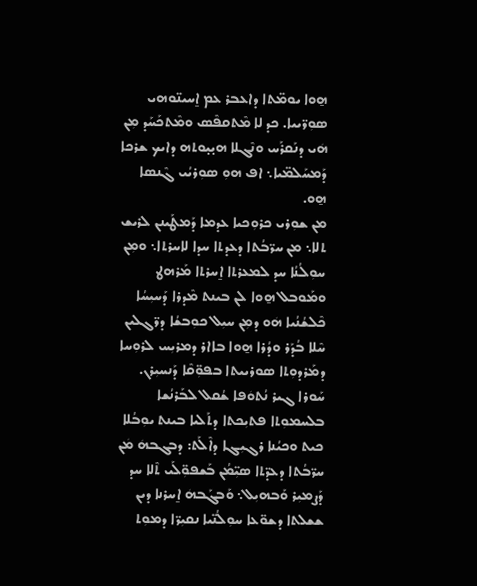ܗ̱ܘܐ ܝܘܡ̈ܬܐ ܕܐܥܒܪ ܥܡ ܐ̱ܚܝܢ̈ܘܗܝ ܣܘܼܪ̈ܝܝܐ. ܟܕ ܠܐ ܡܶܬܩܦܶܣ ܘܡܶܬܟܰܚܰܕ ܡܼܢ ܗܿܝ ܕܢܰܩܪܰܚ ܘܢܶܓܠܐ ܗܝ̣ܝ̣ܘܬܗ ܕܐܝܟ ܫܪܟܐ ܕܰܡܚܰܠܡ̈ܝܐ܆ ܐܦ ܗܘܼ ܣܘܼܪܝܳܝ ܓܶܢܣܐ ܗ̱ܘ.
ܡܢ ܫܘܼܪܝ ܟܪܘܼܟܝܐ ܥܕܡܐ ܕܰܡܛܰܝܢܢ ܠܪܝܫ ܬܠܐ܆ ܡܢ ܚܪ̈ܒܳܬܐ ܕܥܕܬܐ ܚܕܐ ܠܐܚܪܬܐ܆ ܘܡܼܢ ܚܘܼܠܳܢܳܐ ܚܕ ܠܡܥܪܬܐ ܐ̱ܚܪܬܐ ܡܰܪܗܛ ܘܡܰܘܒܠ ܗ̱ܘܐ ܠܢ ܒܝܢܬ ܡܶܕܪܐ ܕܰܚܝܼܚܳܐ ܟܶܠܫܳܢܳܝܐ ܗܿܘ ܕܡܼܢ ܚܝܼܠ ܟܘܼܒܫܳܐ ܕܪ̈ܓܠܝܢ ܚܶܠܐ ܒܳܕܰܪ ܘܕܳܪܐ ܗ̱ܘܐ ܒܐܐܪ ܕܡܪܝܼܚ ܠܪܘܼܚܐ ܕܡܰܪܕܘܼܬܐ ܣܘܪܝܝܬܐ ܒܦܘܼ̈ܩܶܐ ܕܰܢܚܝܼܪܢ.
ܚܰܘܪܐ ܓܝܪ ܢܳܬܘܿܦܐ ܫܳܩܠ ܠܒܰܪܢܳܫܐ ܒܠܚܡܘܼܬܐ ܦܬܝܼܟܬܐ ܕܬܰܠܝܐ ܒܝܢܬ ܝܘܼܒܳܠܐ ܟܝܬ ܘܟܝܳܢܐ ܪܓܝܼܓܐ ܕܐܶܠܰܬ: ܕܒܓܒܗܿ ܡܿܢ ܚܪ̈ܒܳܬܐ ܕܥܕ̈ܬܐ ܣܝܼ̈ܡܳܢ ܒܰܫܦܘܼ̈ܠܰܝ ܬܶܠܐ ܚܕ ܕܰܨܡܝܼܪ ܘܰܒܗܝܼܠ܆ ܘܰܒܓܰܒܗܿ ܐ̱ܚܪܢܐ ܕܝܢ ܫܫܠܬܐ ܕܫܘ̈ܥܐ ܚܘܼܠܳܢ̈ܝܐ ܢܩܝܼܪ̈ܐ ܕܡܘܼܬ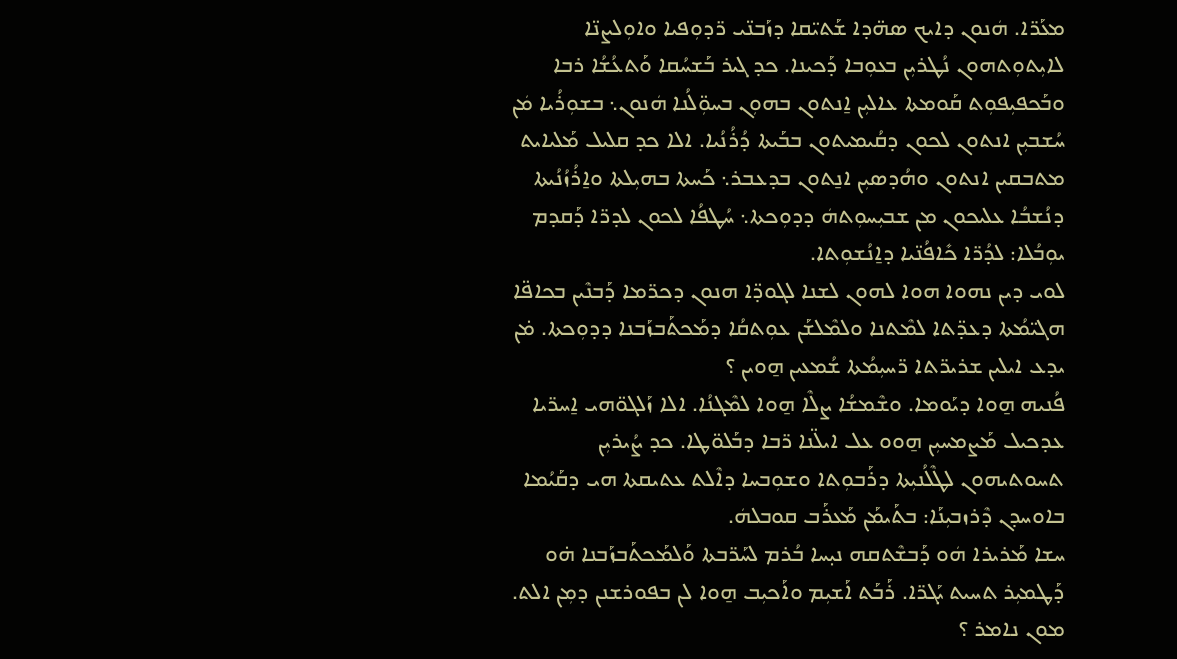ܡܥܰܪ̈ܐ. ܗܿܢܘܢ ܕܐܝܟ ܣܗ̈ܕܐ ܫܰܬܝ̈ܩܐ ܕܙܰܒܢ̈ܝ ܪ̈ܕܘܼܦܝܐ ܘܐܘܼܠܨܢ̈ܐ ܠܐܝܼܬܘܼܬܗܘܢ ܢܳܛܪܝܼܢ ܒܥܘܼܒܐ ܕܰܟܝܢܐ. ܟܕ ܓܝܪ ܒܰܫܚܳܩܐ ܘܰܬܥܳܫܳܐ ܪܒܐ ܘܒܰܟܦܝܼܦܘܼܬ ܩܰܘܡܬܐ ܥܐܠܝܼܢ ܐ̱ܢܬܘܢ ܒܗܘܼܢ ܒܚܘܼ̈ܠܳܢܐ ܗܿܢܘܢ܆ ܒܫܘܼܪܳܝܐ ܡܿܢ ܚܳܫܒܝܼܢ ܐܢܬܘܢ ܠܟܘܢ ܕܩܳܝܡܝܬܘܢ ܒܒܰܝܬܐ ܕܳܪܳܢܳܝܐ. ܐܠܐ ܟܕ ܩܠܝܠ ܡܰܠܝܐܝܬ ܡܬܒܩܝܢ ܐܢܬܘܢ ܘܗܳܕܣܝܼܢ ܐܢ̱ܬܘܢ ܒܕܥܒܪ܆ ܟܰܚܬܐ ܒܗܝܼܠܬܐ ܘܐ̱ܪܳܙܳܢܳܝܬܐ ܕܢܳܫܒܳܐ ܥܠܝܟܘܢ ܡܢ ܫܒܝܼܚܘܼܬܗܿ ܕܕܘܼܟܬܐ܆ ܚܳܛܦܳܐ ܠܟܘܢ ܠܕܪ̈ܐ ܕܰܩܕܡ ܝܘܼܒܳܠܐ: ܠܕܳܪ̈ܐ ܟܺܐܦܳܢ̈ܝܐ ܕܐ̱ܢܳܫܘܼܬܐ.
ܠܘܝ ܕܝܢ ܢܗܘܐ ܗܘܐ ܠܗܘܢ ܠܫܢܐ ܠܓܘܕ̈ܐ ܗܢܘܢ ܕܟܪ̈ܡܐ ܕܰܒܢܶܝܢ ܒܟܐܦ̈ܐ ܗܓܝ̈ܡܳܬܐ ܕܥܕ̈ܬܐ ܠܡܶܬܢܐ ܘܠܡܶܠܫܰܢ ܥܘܼܬܩܳܐ ܕܡܰܟܬܰܒܙܰܒܢܐ ܕܕܘܼܟܬܐ. ܡ̇ܢ ܝܕܥ ܐܝܠܝܢ ܫܪܝܪ̈ܬܐ ܪ̈ܚܝܼܡܳܬܐ ܫܳܡܥܝܢ ܗ̱ܘܝܢ ؟
ܦܳܢܝܗ ܗ̱ܘܐ ܕܝܰܘܡܐ. ܘܫܶܡܫܳܐ ܨܠܶܐ ܗ̱ܘܐ ܠܡܶܓܢܳܐ. ܐܠܐ ܙܰܠܓܘ̈ܗܝ ܐ̱ܚܪ̈ܝܐ ܥܕܟܝܠ ܡܰܨܡܚܝܼܢ ܗ̱ܘܘ ܥܠ ܐܝܠ̈ܢܐ ܪ̈ܒܐ ܕܒܰܠܘ̈ܛܐ. ܟܕ ܨܳܝܪܝܼܢ ܬܚܘܬܝܗܘܢ ܠܛܶܠܳܢܝܼܬܐ ܕܪܰܒܘܼܬܐ ܘܫܘܼܒܚܐ ܕܐܶܠܬ ܥܬܝܩܬܐ ܗܝ ܕܩܰܝܳܡܐ ܒܐܘܚܕܢ ܕܶܪܙܒܝܼܢܰܐ: ܒܬܰܝܡܰܢ ܡܰܥܪܰܒ ܩܘܒܠܗܿ.
ܚܫܐ ܡܰܪܝܪܐ ܗܿܘ ܕܰܒܫܶܬܩܗ ܢܝ̣ܚܐ ܒܳܪܡ ܠܚܰܪ̈ܒܬܐ ܘܰܠܡܰܟܬܰܒܙܰܒܢܐ ܗ̇ܘ ܕܰܛܡܝܼܪ ܬܚܝܬ ܝܰܓܪ̈ܐ. ܪܰܒܰܬ ܐܰܫܝܼܡ ܘܐܰܟܝܼܒ ܗ̱ܘܐ ܠܢ ܒܦܘܪܫܢܢ ܕܡܼܢ ܐܠܬ. ܡܘܢ ܢܐܡܪ ؟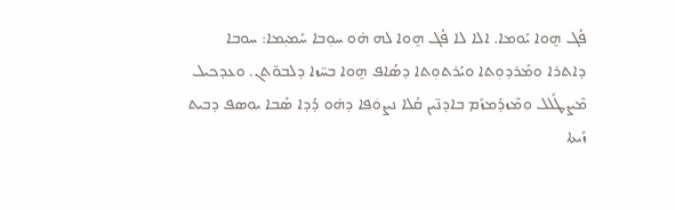ܦܳܓ ܗ̱ܘܐ ܝܰܘܡܐ. ܐܠܐ ܠܐ ܦܳܓ ܗ̱ܘܐ ܠܗ ܗ̇ܘ ܚܘܼܒܐ ܚܰܡܝܼܡܐ: ܚܘܒܐ ܕܐܬܪܐ ܘܡܰܪܕܘܼܬܐ ܘܝܳܪܬܘܼܬܐ ܕܣܳܐܦ ܗ̱ܘܐ ܒܚ̈ܙܐ ܕܠܒܘ̈ܬܢ. ܘܥܕܟܝܠ ܡܶܨܛܰܠܠ ܘܡܶܙܕܰܡܙܰܡ ܒܐܕܢ̈ܝܢ ܩܳܠܐ ܢܨܘܿܦܐ ܕܗ̇ܘ ܕܳܕܐ ܣܳܒܐ ܝܘܣܦ ܕܒܝܬ ܙܰܝܬܐ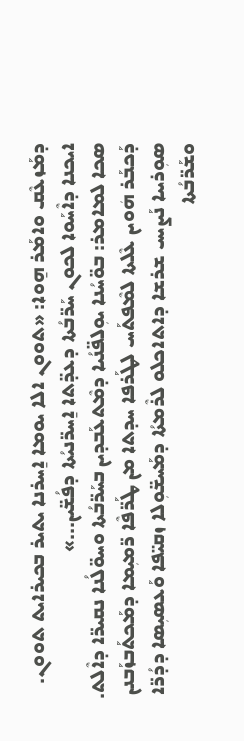ܕܡܰܙܥܶܩ ܘܐܡܰܪ ܗ̱ܘܐ: «ܬܘܘܢ ܐܠܐ ܝܘܡܐ ܐ̱ܚܪܢܐ ܝܬܝܪ ܒܟܝܪܐܝܬ ܬܘܘܢ. ܐܝܟܢܐ ܕܐܶܚܰܘܐ ܠܟܘܢ ܚܰܪ̈ܒܳܬܐ ܕܥܕ̈ܬܐ ܐ̱ܚܪ̈ܢܝܳܬܐ ܕܦܳܫ̈ܝܢ...»
ܣܟܐ ܠܡܐܡܪ: ܒܘ̈ܚܳܢܐ ܝܘܼܠܦ̈ܢܳܝܐ ܕܡܶܬܥܰܒܕܝܢ ܒܚܰܪ̈ܒܳܬܐ ܘܚܘ̈ܠܳܢܐ ܢܩܝܪ̈ܐ ܕܐܶܠܬ. ܕܰܟܒܰܪ ܗܿܘܝܢ ܥܶܠܬܐ ܠܡܶܦܬܰܚ ܠܛܰܪܦܐ ܚܕܬܐ ܡܢ ܛܰܪ̈ܦܶܐ ܪ̈ܡܝܼܡܐ ܕܡܰܟܬܰܒܙܰܒܢܢ ܣܘܼܪܝܝܐ ܢܰܨܝܚ ܫܪܫܐ ܕܐܬܐܟܠܘ ܠܪܶܡܬܳܐ ܕܡܰܚܫ̈ܘܼܠܐ ܙܩܝ̈ܦܐ ܘܰܥܣܝܼܣܐ ܕܕܳܪ̈ܐ ܘܫܰܪ̈ܒܳܬܐ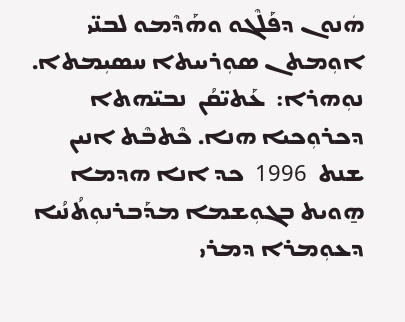ܗܿܢܘܢ ܕܦܰܠܶܓܘ ܘܗܰܕܶܡܘ ܠܒܢ̈ܝ ܐܘܼܡܬܢ ܣܘܼܪܝܝܬܐ ܚܣܝܼܡܬܐ.
ܢܘܼܗܪܐ:  ܥܰܬܝ̈ܩܳܢ  ܢܒܝ̈ܗܬܐ ܕܟܪܘܼܟܝܐ ܗܢܐ. ܟܶܬܒܶܬ ܐܢܝܢ ܫܢܬ  1996  ܟܕ ܐܢܐ ܗܕܡܐ ܗ̱ܘܝܬ ܒܓܘܼܫܡܐ ܡܕܰܒܪܢܘܼܬܳܢܳܝܐ ܕܥܘܼܡܪܐ ܕܡܪܝ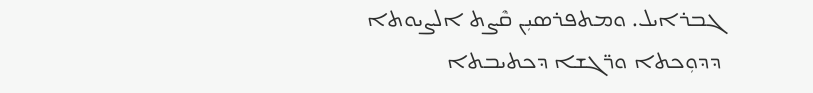ܓܒܪܐܝܠ. ܘܡܬܦܪܣܝܼܢ ܩܶܨܬ ܐܠܨܝܘܬܐ ܕܕܘܼܟܬܐ ܘܪ̈ܓܫܐ ܕܟܬܝܒܬܐ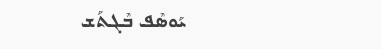ܝܰܘܣܶܦ ܒܶܓܬܰܫ